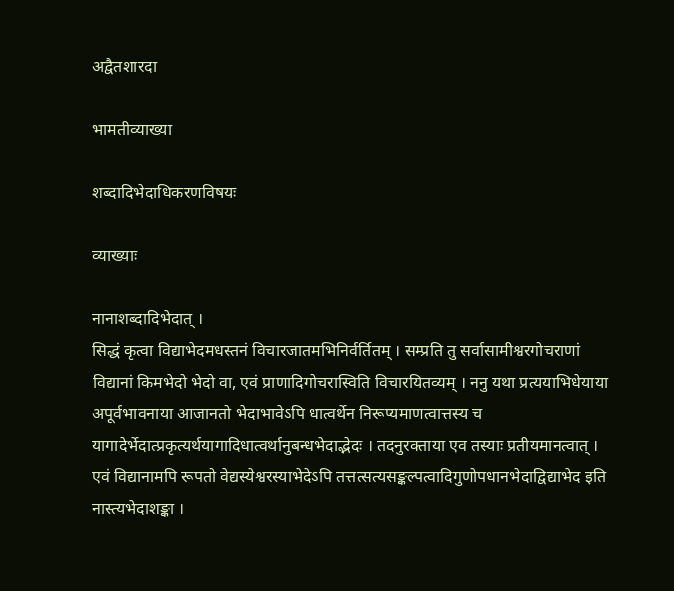अद्वैतशारदा

भामतीव्याख्या

शब्दादिभेदाधिकरणविषयः

व्याख्याः

नानाशब्दादिभेदात् ।
सिद्धं कृत्वा विद्याभेदमधस्तनं विचारजातमभिनिर्वर्तितम् । सम्प्रति तु सर्वासामीश्वरगोचराणां विद्यानां किमभेदो भेदो वा, एवं प्राणादिगोचरास्विति विचारयितव्यम् । ननु यथा प्रत्ययाभिधेयाया अपूर्वभावनाया आजानतो भेदाभावेऽपि धात्वर्थेन निरूप्यमाणत्वात्तस्य च यागादेर्भेदात्प्रकृत्यर्थयागादिधात्वर्थानुबन्धभेदाद्भेदः । तदनुरक्ताया एव तस्याः प्रतीयमानत्वात् । एवं विद्यानामपि रूपतो वेद्यस्येश्वरस्याभेदेऽपि तत्तत्सत्यसङ्कल्पत्वादिगुणोपधानभेदाद्विद्याभेद इति नास्त्यभेदाशङ्का ।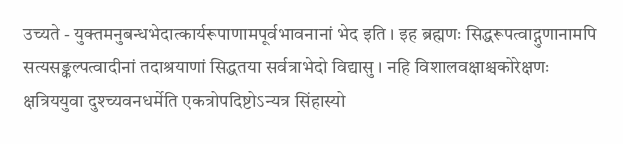उच्यते - युक्तमनुबन्धभेदात्कार्यरूपाणामपूर्वभावनानां भेद इति । इह ब्रह्मणः सिद्धरूपत्वाद्गुणानामपि सत्यसङ्कल्पत्वादीनां तदाश्रयाणां सिद्धतया सर्वत्राभेदो विद्यासु । नहि विशालवक्षाश्चकोरेक्षणः क्षत्रिययुवा दुश्च्यवनधर्मेति एकत्रोपदिष्टोऽन्यत्र सिंहास्यो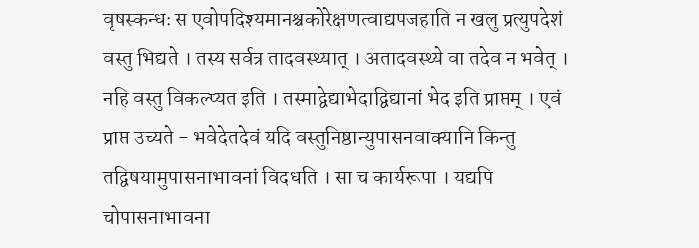वृषस्कन्धः स एवोपदिश्यमानश्चकोरेक्षणत्वाद्यपजहाति न खलु प्रत्युपदेशं वस्तु भिद्यते । तस्य सर्वत्र तादवस्थ्यात् । अतादवस्थ्ये वा तदेव न भवेत् । नहि वस्तु विकल्प्यत इति । तस्माद्वेद्याभेदाद्विद्यानां भेद इति प्राप्तम् । एवं प्राप्त उच्यते - भवेदेतदेवं यदि वस्तुनिष्ठान्युपासनवाक्यानि किन्तु तद्विषयामुपासनाभावनां विदधति । सा च कार्यरूपा । यद्यपि चोपासनाभावना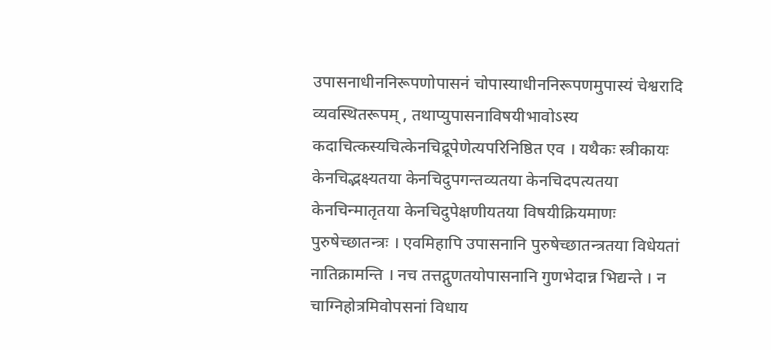उपासनाधीननिरूपणोपासनं चोपास्याधीननिरूपणमुपास्यं चेश्वरादि व्यवस्थितरूपम् , तथाप्युपासनाविषयीभावोऽस्य कदाचित्कस्यचित्केनचिद्रूपेणेत्यपरिनिष्ठित एव । यथैकः स्त्रीकायः केनचिद्भक्ष्यतया केनचिदुपगन्तव्यतया केनचिदपत्यतया केनचिन्मातृतया केनचिदुपेक्षणीयतया विषयीक्रियमाणः पुरुषेच्छातन्त्रः । एवमिहापि उपासनानि पुरुषेच्छातन्त्रतया विधेयतां नातिक्रामन्ति । नच तत्तद्गुणतयोपासनानि गुणभेदान्न भिद्यन्ते । न चाग्निहोत्रमिवोपसनां विधाय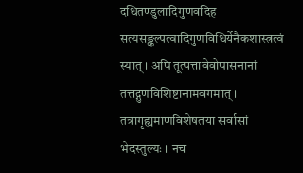दधितण्डुलादिगुणवदिह सत्यसङ्कल्पत्वादिगुणविधिर्येनैकशास्त्रत्वं स्यात् । अपि तूत्पत्तावेवोपासनानां तत्तद्गुणविशिष्टानामवगमात् । तत्रागृह्यमाणविशेषतया सर्वासां भेदस्तुल्यः । नच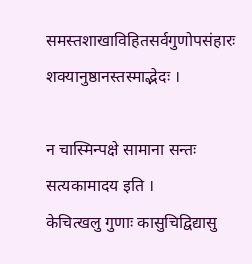समस्तशाखाविहितसर्वगुणोपसंहारः शक्यानुष्ठानस्तस्माद्भेदः ।

न चास्मिन्पक्षे सामाना सन्तः सत्यकामादय इति ।
केचित्खलु गुणाः कासुचिद्विद्यासु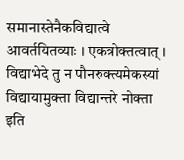समानास्तेनैकविद्यात्वे आवर्तयितव्याः । एकत्रोक्तत्वात् । विद्याभेदे तु न पौनरुक्त्यमेकस्यां विद्यायामुक्ता विद्यान्तरे नोक्ता इति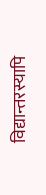विद्यान्तरस्यापि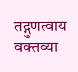तद्गुणत्वाय वक्तव्या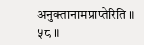अनुक्तानामप्राप्तेरिति ॥ ५८ ॥